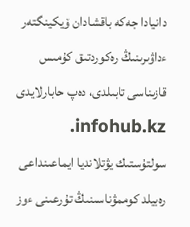دانيادا جەكە باقشادان ۆيكينگتەر ءداۋىرىنىڭ رەكوردتىق كۇمىس قازىناسى تابىلدى، دەپ حابارلايدى infohub.kz.
سولتۇستىك يۋتلانديا ايماعىنداعى رەبيلد كوممۋناسىنىڭ تۇرعىنى ءوز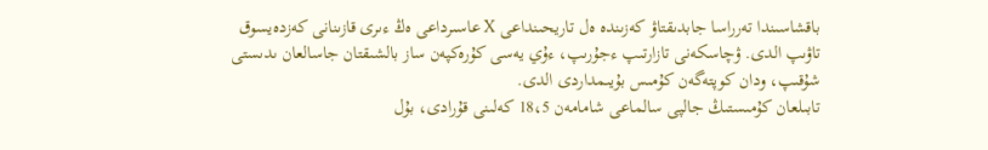باقشاسىندا تەرراسا جابدىقتاۋ كەزىندە ەل تاريحىنداعى X عاسىرداعى ەڭ ءىرى قازىنانى كەزدەيسوق تاۋىپ الدى. ۋچاسكەنى تازارتىپ ءجۇرىپ، ءۇي يەسى كۇرەكپەن ساز بالشىقتان جاسالعان ىدىستى شۇقىپ، ودان كوپتەگەن كۇمىس بۇيىمداردى الدى.
تابىلعان كۇمىستىڭ جالپى سالماعى شامامەن 18،5 كەلىنى قۇرادى، بۇل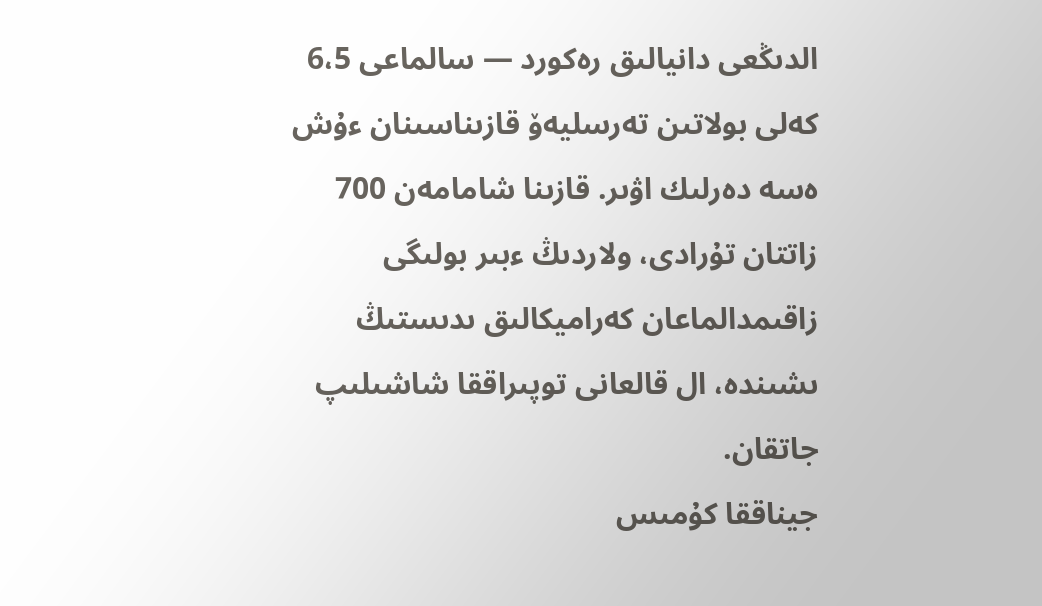الدىڭعى دانيالىق رەكورد — سالماعى 6،5 كەلى بولاتىن تەرسليەۆ قازىناسىنان ءۇش ەسە دەرلىك اۋىر. قازىنا شامامەن 700 زاتتان تۇرادى، ولاردىڭ ءبىر بولىگى زاقىمدالماعان كەراميكالىق ىدىستىڭ ىشىندە، ال قالعانى توپىراققا شاشىلىپ جاتقان.
جيناققا كۇمىس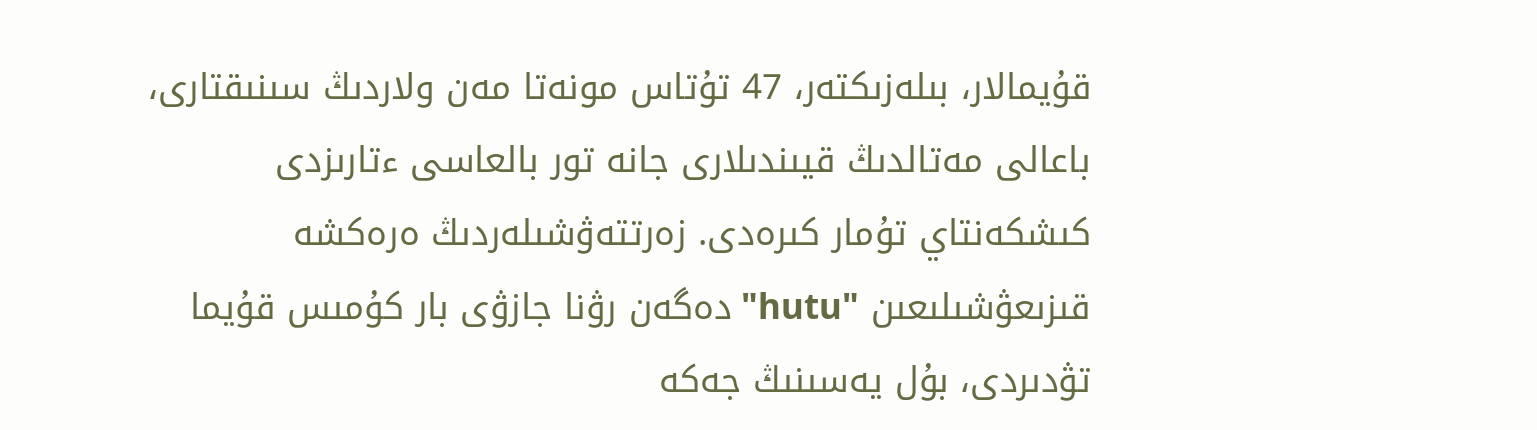قۇيمالار، بىلەزىكتەر، 47 تۇتاس مونەتا مەن ولاردىڭ سىنىقتارى، باعالى مەتالدىڭ قيىندىلارى جانە تور بالعاسى ءتارىزدى كىشكەنتاي تۇمار كىرەدى. زەرتتەۋشىلەردىڭ ەرەكشە قىزىعۋشىلىعىن "hutu" دەگەن رۋنا جازۋى بار كۇمىس قۇيما تۋدىردى، بۇل يەسىنىڭ جەكە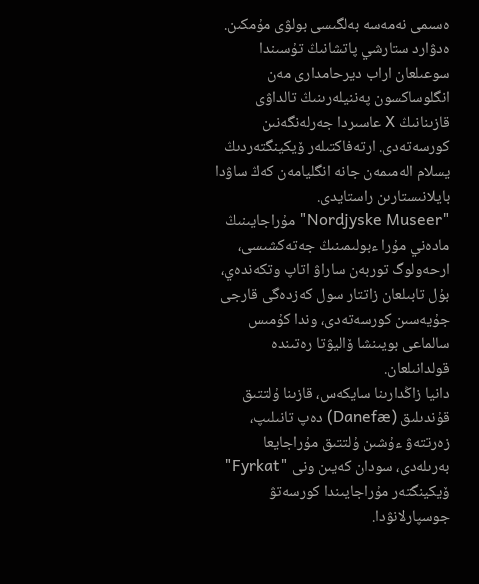ەسىمى نەمەسە بەلگىسى بولۋى مۇمكىن.
ەدۋارد ستارشي پاتشانىڭ تۇسىندا سوعىلعان اراب ديرحامدارى مەن انگلوساكسون پەننيلەرىنىڭ تالداۋى قازىنانىڭ X عاسىردا جەرلەنگەنىن كورسەتەدى. ارتەفاكتىلەر ۆيكينگتەردىڭ يسلام الەمىمەن جانە انگليامەن كەڭ ساۋدا بايلانىستارىن راستايدى.
"Nordjyske Museer" مۇراجايىنىڭ مادەني مۇرا ءبولىمىنىڭ جەتەكشىسى، ارحەولوگ توربەن ساراۋ اتاپ وتكەندەي، بۇل تابىلعان زاتتار سول كەزدەگى قارجى جۇيەسىن كورسەتەدى، وندا كۇمىس سالماعى بويىنشا ۆاليۋتا رەتىندە قولدانىلعان.
دانيا زاڭدارىنا سايكەس، قازىنا ۇلتتىق قۇندىلىق (Danefæ) دەپ تانىلىپ، زەرتتەۋ ءۇشىن ۇلتتىق مۇراجايعا بەرىلەدى، سودان كەيىن ونى "Fyrkat" ۆيكينگتەر مۇراجايىندا كورسەتۋ جوسپارلانۋدا.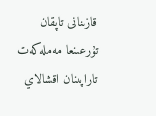قازىنانى تاپقان تۇرعىنعا مەملەكەت تاراپىنان اقشالاي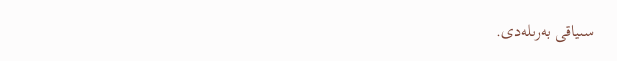سىياقى بەرىلەدى.